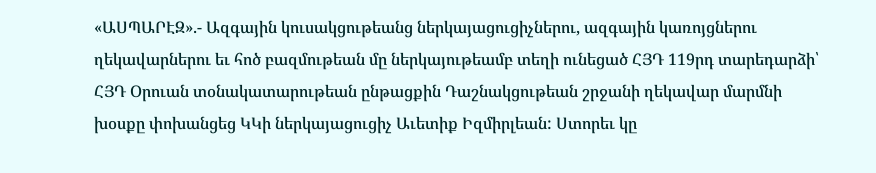«ԱՍՊԱՐԷԶ».- Ազգային կուսակցութեանց ներկայացուցիչներու, ազգային կառոյցներու ղեկավարներու եւ հոծ բազմութեան մը ներկայութեամբ տեղի ունեցած ՀՅԴ 119րդ տարեդարձի՝ ՀՅԴ Օրուան տօնակատարութեան ընթացքին Դաշնակցութեան շրջանի ղեկավար մարմնի խօսքը փոխանցեց ԿԿի ներկայացուցիչ Աւետիք Իզմիրլեան: Ստորեւ կը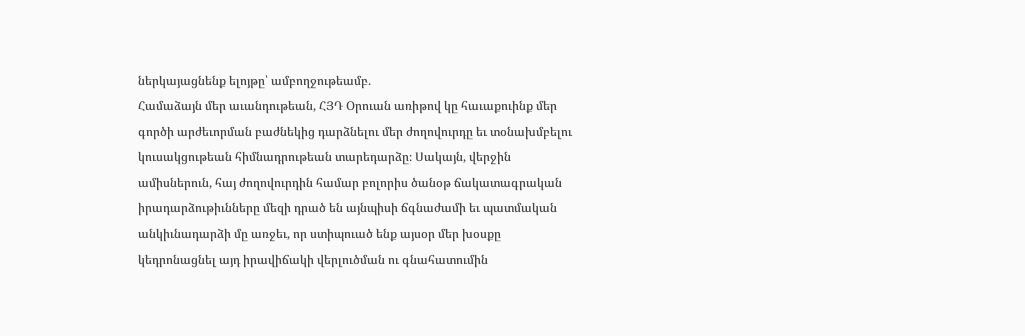ներկայացնենք ելոյթը՝ ամբողջութեամբ.
Համաձայն մեր աւանդութեան, ՀՅԴ Օրուան առիթով կը հաւաքուինք մեր գործի արժեւորման բաժնեկից դարձնելու մեր ժողովուրդը եւ տօնախմբելու կուսակցութեան հիմնադրութեան տարեդարձը։ Սակայն, վերջին ամիսներուն, հայ ժողովուրդին համար բոլորիս ծանօթ ճակատագրական իրադարձութիւնները մեզի դրած են այնպիսի ճգնաժամի եւ պատմական անկիւնադարձի մը առջեւ, որ ստիպուած ենք այսօր մեր խօսքը կեդրոնացնել այդ իրավիճակի վերլուծման ու գնահատումին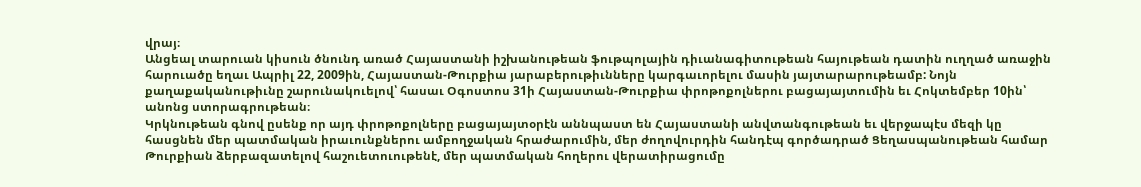վրայ։
Անցեալ տարուան կիսուն ծնունդ առած Հայաստանի իշխանութեան ֆութպոլային դիւանագիտութեան հայութեան դատին ուղղած առաջին հարուածը եղաւ Ապրիլ 22, 2009ին, Հայաստան-Թուրքիա յարաբերութիւնները կարգաւորելու մասին յայտարարութեամբ: Նոյն քաղաքականութիւնը շարունակուելով՝ հասաւ Օգոստոս 31ի Հայաստան-Թուրքիա փրոթոքոլներու բացայայտումին եւ Հոկտեմբեր 10ին՝ անոնց ստորագրութեան։
Կրկնութեան գնով ըսենք որ այդ փրոթոքոլները բացայայտօրէն աննպաստ են Հայաստանի անվտանգութեան եւ վերջապէս մեզի կը հասցնեն մեր պատմական իրաւունքներու ամբողջական հրաժարումին, մեր ժողովուրդին հանդէպ գործադրած Ցեղասպանութեան համար Թուրքիան ձերբազատելով հաշուետուութենէ, մեր պատմական հողերու վերատիրացումը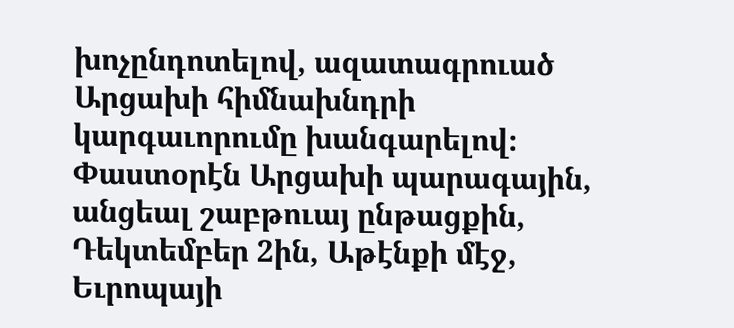խոչընդոտելով, ազատագրուած Արցախի հիմնախնդրի կարգաւորումը խանգարելով։
Փաստօրէն Արցախի պարագային, անցեալ շաբթուայ ընթացքին, Դեկտեմբեր 2ին, Աթէնքի մէջ, Եւրոպայի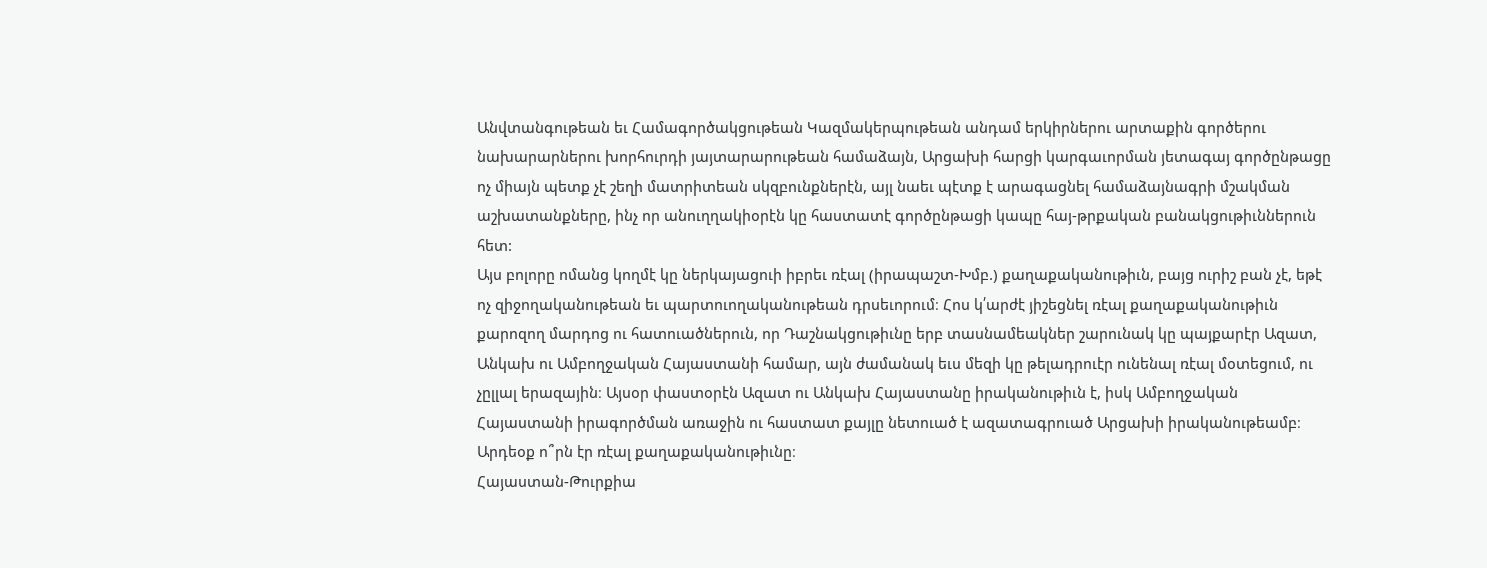Անվտանգութեան եւ Համագործակցութեան Կազմակերպութեան անդամ երկիրներու արտաքին գործերու նախարարներու խորհուրդի յայտարարութեան համաձայն, Արցախի հարցի կարգաւորման յետագայ գործընթացը ոչ միայն պետք չէ շեղի մատրիտեան սկզբունքներէն, այլ նաեւ պէտք է արագացնել համաձայնագրի մշակման աշխատանքները, ինչ որ անուղղակիօրէն կը հաստատէ գործընթացի կապը հայ-թրքական բանակցութիւններուն հետ:
Այս բոլորը ոմանց կողմէ կը ներկայացուի իբրեւ ռէալ (իրապաշտ-Խմբ.) քաղաքականութիւն, բայց ուրիշ բան չէ, եթէ ոչ զիջողականութեան եւ պարտուողականութեան դրսեւորում։ Հոս կ՛արժէ յիշեցնել ռէալ քաղաքականութիւն քարոզող մարդոց ու հատուածներուն, որ Դաշնակցութիւնը երբ տասնամեակներ շարունակ կը պայքարէր Ազատ, Անկախ ու Ամբողջական Հայաստանի համար, այն ժամանակ եւս մեզի կը թելադրուէր ունենալ ռէալ մօտեցում, ու չըլլալ երազային։ Այսօր փաստօրէն Ազատ ու Անկախ Հայաստանը իրականութիւն է, իսկ Ամբողջական Հայաստանի իրագործման առաջին ու հաստատ քայլը նետուած է ազատագրուած Արցախի իրականութեամբ։
Արդեօք ո՞րն էր ռէալ քաղաքականութիւնը։
Հայաստան-Թուրքիա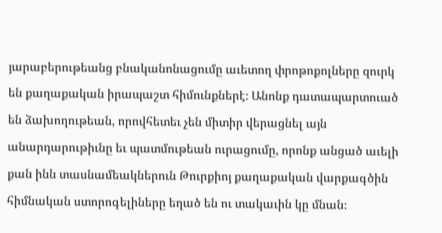յարաբերութեանց բնականոնացումը աւետող փրոթոքոլները զուրկ են քաղաքական իրապաշտ հիմունքներէ։ Անոնք դատապարտուած են ձախողութեան, որովհետեւ չեն միտիր վերացնել այն անարդարութիւնը եւ պատմութեան ուրացումը, որոնք անցած աւելի քան ինն տասնամեակներուն Թուրքիոյ քաղաքական վարքագծին հիմնական ստորոգելիները եղած են ու տակաւին կը մնան։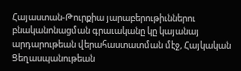Հայաստան-Թուրքիա յարաբերութիւններու բնականոնացման գրաւականը կը կայանայ արդարութեան վերահաստատման մէջ, Հայկական Ցեղասպանութեան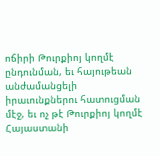ոճիրի Թուրքիոյ կողմէ ընդունման, եւ հայութեան անժամանցելի իրաւունքներու հատուցման մէջ, եւ ոչ թէ Թուրքիոյ կողմէ Հայաստանի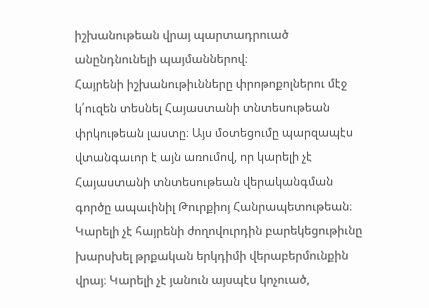իշխանութեան վրայ պարտադրուած անընդնունելի պայմաններով։
Հայրենի իշխանութիւնները փրոթոքոլներու մէջ կ՛ուզեն տեսնել Հայաստանի տնտեսութեան փրկութեան լաստը։ Այս մօտեցումը պարզապէս վտանգաւոր է այն առումով, որ կարելի չէ Հայաստանի տնտեսութեան վերականգման գործը ապաւինիլ Թուրքիոյ Հանրապետութեան։ Կարելի չէ հայրենի ժողովուրդին բարեկեցութիւնը խարսխել թրքական երկդիմի վերաբերմունքին վրայ։ Կարելի չէ յանուն այսպէս կոչուած,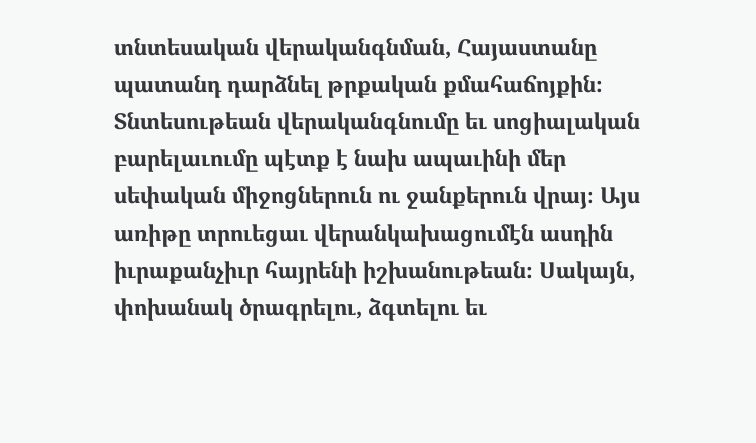տնտեսական վերականգնման, Հայաստանը պատանդ դարձնել թրքական քմահաճոյքին։
Տնտեսութեան վերականգնումը եւ սոցիալական բարելաւումը պէտք է նախ ապաւինի մեր սեփական միջոցներուն ու ջանքերուն վրայ։ Այս առիթը տրուեցաւ վերանկախացումէն ասդին իւրաքանչիւր հայրենի իշխանութեան։ Սակայն, փոխանակ ծրագրելու, ձգտելու եւ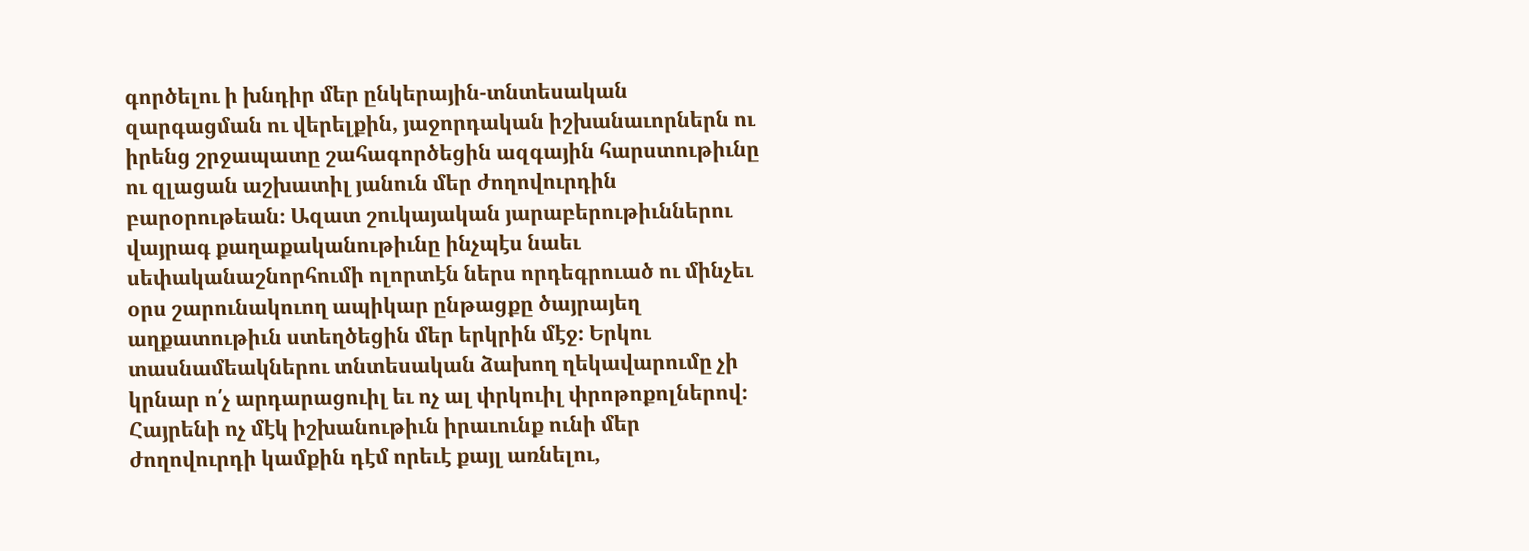գործելու ի խնդիր մեր ընկերային-տնտեսական զարգացման ու վերելքին, յաջորդական իշխանաւորներն ու իրենց շրջապատը շահագործեցին ազգային հարստութիւնը ու զլացան աշխատիլ յանուն մեր ժողովուրդին բարօրութեան։ Ազատ շուկայական յարաբերութիւններու վայրագ քաղաքականութիւնը ինչպէս նաեւ սեփականաշնորհումի ոլորտէն ներս որդեգրուած ու մինչեւ օրս շարունակուող ապիկար ընթացքը ծայրայեղ աղքատութիւն ստեղծեցին մեր երկրին մէջ։ Երկու տասնամեակներու տնտեսական ձախող ղեկավարումը չի կրնար ո՛չ արդարացուիլ եւ ոչ ալ փրկուիլ փրոթոքոլներով։
Հայրենի ոչ մէկ իշխանութիւն իրաւունք ունի մեր ժողովուրդի կամքին դէմ որեւէ քայլ առնելու,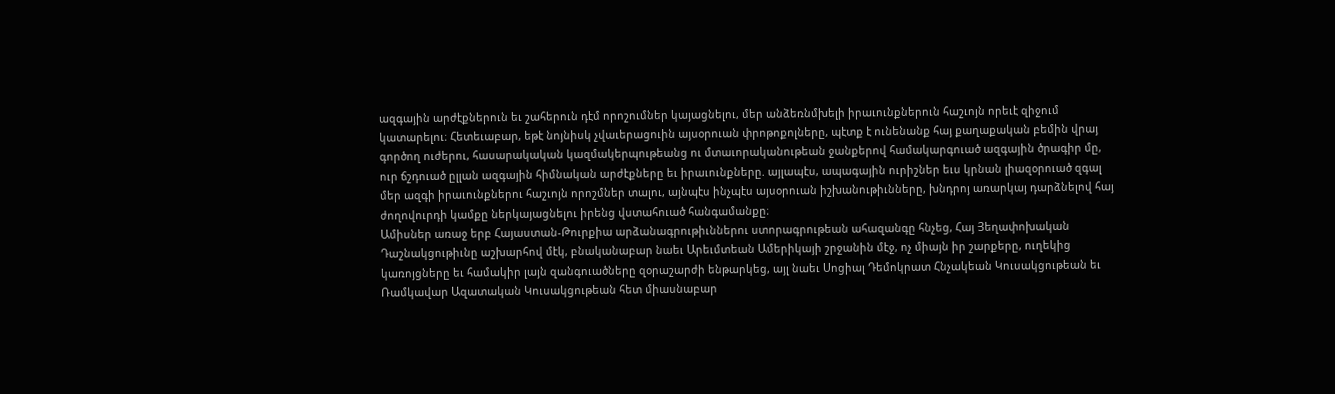ազգային արժէքներուն եւ շահերուն դէմ որոշումներ կայացնելու, մեր անձեռնմխելի իրաւունքներուն հաշւոյն որեւէ զիջում կատարելու։ Հետեւաբար, եթէ նոյնիսկ չվաւերացուին այսօրուան փրոթոքոլները, պէտք է ունենանք հայ քաղաքական բեմին վրայ գործող ուժերու, հասարակական կազմակերպութեանց ու մտաւորականութեան ջանքերով համակարգուած ազգային ծրագիր մը, ուր ճշդուած ըլլան ազգային հիմնական արժէքները եւ իրաւունքները. այլապէս, ապագային ուրիշներ եւս կրնան լիազօրուած զգալ մեր ազգի իրաւունքներու հաշւոյն որոշմներ տալու, այնպէս ինչպէս այսօրուան իշխանութիւնները, խնդրոյ առարկայ դարձնելով հայ ժողովուրդի կամքը ներկայացնելու իրենց վստահուած հանգամանքը։
Ամիսներ առաջ երբ Հայաստան-Թուրքիա արձանագրութիւններու ստորագրութեան ահազանգը հնչեց, Հայ Յեղափոխական Դաշնակցութիւնը աշխարհով մէկ, բնականաբար նաեւ Արեւմտեան Ամերիկայի շրջանին մէջ, ոչ միայն իր շարքերը, ուղեկից կառոյցները եւ համակիր լայն զանգուածները զօրաշարժի ենթարկեց, այլ նաեւ Սոցիալ Դեմոկրատ Հնչակեան Կուսակցութեան եւ Ռամկավար Ազատական Կուսակցութեան հետ միասնաբար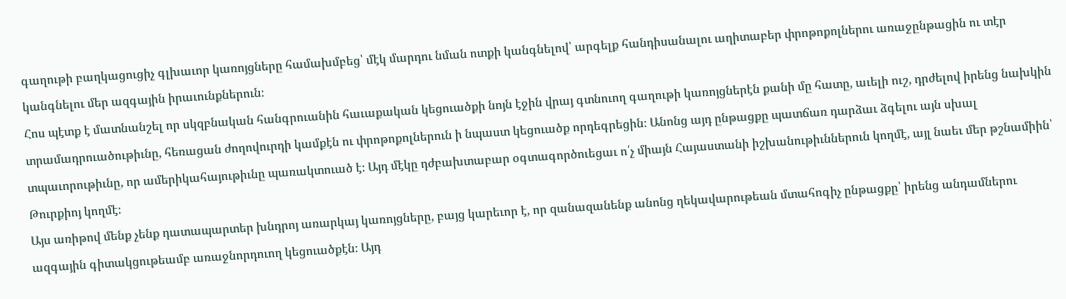գաղութի բաղկացուցիչ գլխաւոր կառոյցները համախմբեց՝ մէկ մարդու նման ոտքի կանգնելով՝ արգելք հանդիսանալու աղիտաբեր փրոթոքոլներու առաջընթացին ու տէր կանգնելու մեր ազգային իրաւունքներուն։
Հոս պէտք է մատնանշել որ սկզբնական հանգրուանին հաւաքական կեցուածքի նոյն էջին վրայ գտնուող գաղութի կառոյցներէն քանի մը հատը, աւելի ուշ, դրժելով իրենց նախկին տրամադրուածութիւնը, հեռացան ժողովուրդի կամքէն ու փրոթոքոլներուն ի նպաստ կեցուածք որդեգրեցին։ Անոնց այդ ընթացքը պատճառ դարձաւ ձգելու այն սխալ տպաւորութիւնը, որ ամերիկահայութիւնը պառակտուած է։ Այդ մէկը դժբախտաբար օգտագործուեցաւ ո՛չ միայն Հայաստանի իշխանութիւններուն կողմէ, այլ նաեւ մեր թշնամիին՝ Թուրքիոյ կողմէ։
Այս առիթով մենք չենք դատապարտեր խնդրոյ առարկայ կառոյցները, բայց կարեւոր է, որ զանազանենք անոնց ղեկավարութեան մտահոգիչ ընթացքը՝ իրենց անդամներու ազգային գիտակցութեամբ առաջնորդուող կեցուածքէն։ Այդ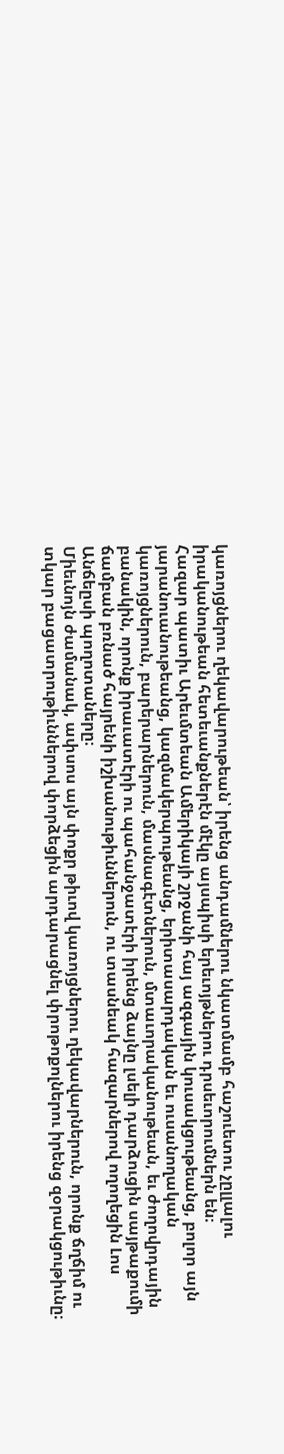կառոյցներու ղեկավարութեան՝ իրենց անդամներու նկատմամբ հաշուետու չըլլալու իրականութեան հետեւանքներէն մէկը այսպիսի երեւոյթներու դրսեւորումներն են։
Հազար պատիւ Արեւմտեան Ամերիկայի շրջանի հայ ազգային կուսակցութեանց, բոլոր այն յարանուանութեանց, կազմակերպութեանց, երիտասարդական եւ ուսանողական կառոյցներուն, բարերարներուն, մասնագէտներուն, մտաւորականութեան, եւ ժողովրդային բանակին, որոնք իրաւատէրի ու պահանջատէրի իրենց ձայնը լսելի դարձուցին սայթաքումի ճամբան բռնած հայրենի իշխանութիւններուն, ու տասնեակ հազարներով ողողեցին Լոս Անճեըսի պողոտաները։
Միեւնոյն ժամանակ, ափսոս այն փոքր թիւով կառոյցներու ղեկավարներուն, որոնք ճղճիմ ու տկար բացատրութիւններով փորձեցին արդարացնել փրոթոքոլներու իրենց զօրակցութիւնը։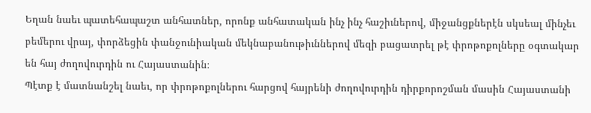Եղան նաեւ պատեհապաշտ անհատներ, որոնք անհատական ինչ ինչ հաշիւներով, միջանցքներէն սկսեալ մինչեւ բեմերու վրայ, փորձեցին փանջունիական մեկնաբանութիւններով մեզի բացատրել թէ փրոթոքոլները օգտակար են հայ ժողովուրդին ու Հայաստանին։
Պէտք է մատնանշել նաեւ, որ փրոթոքոլներու հարցով հայրենի ժողովուրդին դիրքորոշման մասին Հայաստանի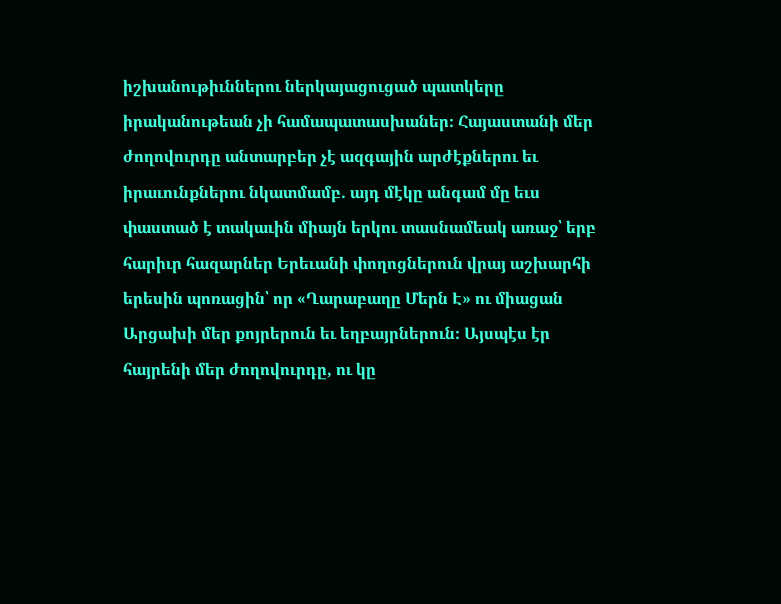իշխանութիւններու ներկայացուցած պատկերը իրականութեան չի համապատասխաներ։ Հայաստանի մեր ժողովուրդը անտարբեր չէ ազգային արժէքներու եւ իրաւունքներու նկատմամբ. այդ մէկը անգամ մը եւս փաստած է տակաւին միայն երկու տասնամեակ առաջ՝ երբ հարիւր հազարներ Երեւանի փողոցներուն վրայ աշխարհի երեսին պոռացին՝ որ «Ղարաբաղը Մերն Է» ու միացան Արցախի մեր քոյրերուն եւ եղբայրներուն։ Այսպէս էր հայրենի մեր ժողովուրդը, ու կը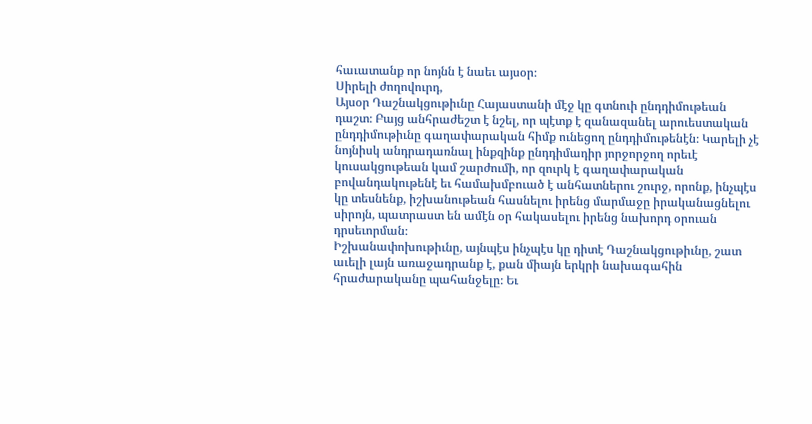հաւատանք որ նոյնն է նաեւ այսօր։
Սիրելի ժողովուրդ,
Այսօր Դաշնակցութիւնը Հայաստանի մէջ կը գտնուի ընդդիմութեան դաշտ։ Բայց անհրաժեշտ է նշել, որ պէտք է զանազանել արուեստական ընդդիմութիւնը գաղափարական հիմք ունեցող ընդդիմութենէն։ Կարելի չէ նոյնիսկ անդրադառնալ ինքզինք ընդդիմադիր յորջորջող որեւէ կուսակցութեան կամ շարժումի, որ զուրկ է գաղափարական բովանդակութենէ եւ համախմբուած է անհատներու շուրջ, որոնք, ինչպէս կը տեսնենք, իշխանութեան հասնելու իրենց մարմաջը իրականացնելու սիրոյն, պատրաստ են ամէն օր հակասելու իրենց նախորդ օրուան դրսեւորման։
Իշխանափոխութիւնը, այնպէս ինչպէս կը դիտէ Դաշնակցութիւնը, շատ աւելի լայն առաջադրանք է, քան միայն երկրի նախագահին հրաժարականը պահանջելը։ Եւ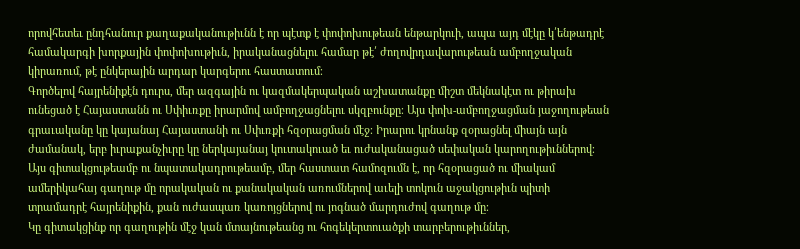որովհետեւ ընդհանուր քաղաքականութիւնն է որ պէտք է փոփոխութեան ենթարկուի, ապա այդ մէկը կ՛ենթադրէ համակարգի խորքային փոփոխութիւն, իրականացնելու համար թէ՛ ժողովրդավարութեան ամբողջական կիրառում, թէ ընկերային արդար կարգերու հաստատում։
Գործելով հայրենիքէն դուրս, մեր ազգային ու կազմակերպական աշխատանքը միշտ մեկնակէտ ու թիրախ ունեցած է Հայաստանն ու Սփիւռքը իրարմով ամբողջացնելու սկզբունքը։ Այս փոխ-ամբողջացման յաջողութեան գրաւականը կը կայանայ Հայաստանի ու Սփւռքի հզօրացման մէջ։ Իրարու կրնանք զօրացնել միայն այն ժամանակ, երբ իւրաքանչիւրը կը ներկայանայ կուտակուած եւ ուժականացած սեփական կարողութիւններով։
Այս գիտակցութեամբ ու նպատակադրութեամբ, մեր հաստատ համոզումն է, որ հզօրացած ու միակամ ամերիկահայ գաղութ մը որակական ու քանակական առումներով աւելի տոկուն աջակցութիւն պիտի տրամադրէ հայրենիքին, քան ուժասպառ կառոյցներով ու յոգնած մարդուժով գաղութ մը։
Կը գիտակցինք որ գաղութին մէջ կան մտայնութեանց ու հոգեկերտուածքի տարբերութիւններ,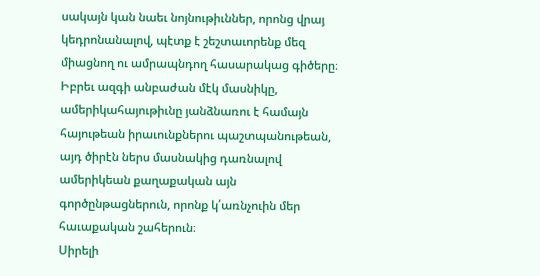սակայն կան նաեւ նոյնութիւններ, որոնց վրայ կեդրոնանալով, պէտք է շեշտաւորենք մեզ միացնող ու ամրապնդող հասարակաց գիծերը։
Իբրեւ ազգի անբաժան մէկ մասնիկը, ամերիկահայութիւնը յանձնառու է համայն հայութեան իրաւունքներու պաշտպանութեան, այդ ծիրէն ներս մասնակից դառնալով ամերիկեան քաղաքական այն գործընթացներուն, որոնք կ՛առնչուին մեր հաւաքական շահերուն։
Սիրելի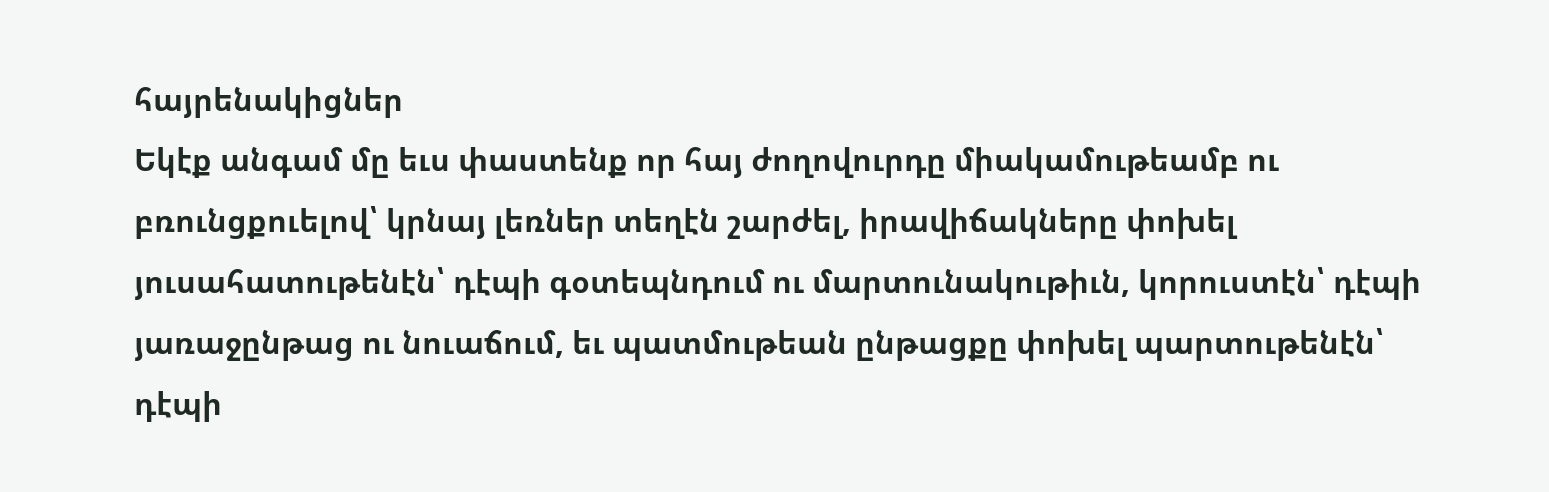հայրենակիցներ
Եկէք անգամ մը եւս փաստենք որ հայ ժողովուրդը միակամութեամբ ու բռունցքուելով՝ կրնայ լեռներ տեղէն շարժել, իրավիճակները փոխել յուսահատութենէն՝ դէպի գօտեպնդում ու մարտունակութիւն, կորուստէն՝ դէպի յառաջընթաց ու նուաճում, եւ պատմութեան ընթացքը փոխել պարտութենէն՝ դէպի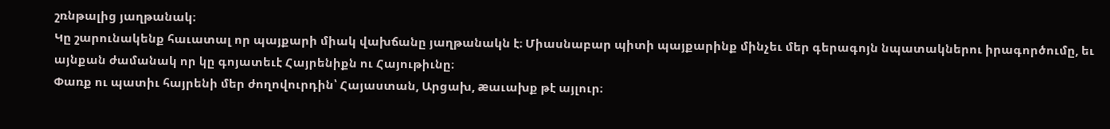շռնթալից յաղթանակ։
Կը շարունակենք հաւատալ որ պայքարի միակ վախճանը յաղթանակն է։ Միասնաբար պիտի պայքարինք մինչեւ մեր գերագոյն նպատակներու իրագործումը, եւ այնքան ժամանակ որ կը գոյատեւէ Հայրենիքն ու Հայութիւնը։
Փառք ու պատիւ հայրենի մեր ժողովուրդին՝ Հայաստան, Արցախ, æաւախք թէ այլուր։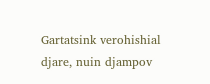Gartatsink verohishial djare, nuin djampov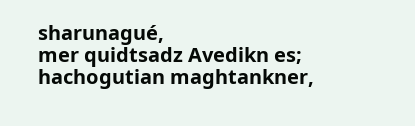sharunagué,
mer quidtsadz Avedikn es; hachogutian maghtankner,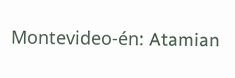Montevideo-én: Atamian